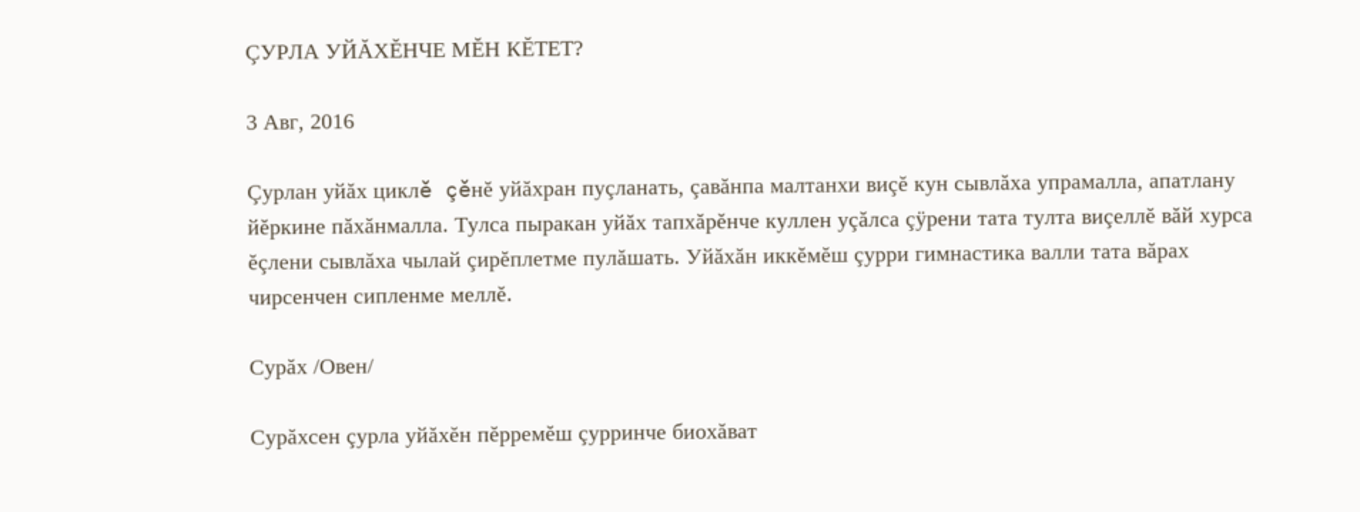ÇУРЛА УЙĂХĔНЧЕ МĔН КĔТЕТ?

3 Авг, 2016

Çурлан уйăх циклĕ çĕнĕ уйăхран пуçланать, çавăнпа малтанхи виçĕ кун сывлăха упрамалла, апатлану йĕркине пăхăнмалла. Тулса пыракан уйăх тапхăрĕнче куллен уçăлса çÿрени тата тулта виçеллĕ вăй хурса ĕçлени сывлăха чылай çирĕплетме пулăшать. Уйăхăн иккĕмĕш çурри гимнастика валли тата вăрах чирсенчен сипленме меллĕ.

Сурăх /Овен/

Сурăхсен çурла уйăхĕн пĕрремĕш çурринче биохăват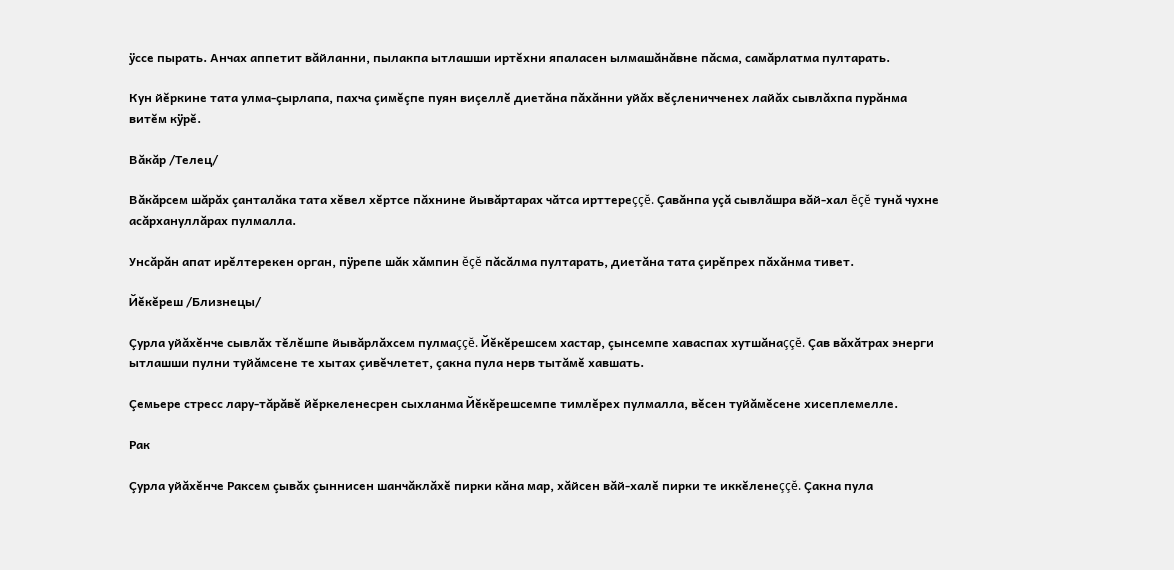ÿссе пырать. Анчах аппетит вăйланни, пылакпа ытлашши иртĕхни япаласен ылмашăнăвне пăсма, самăрлатма пултарать.

Кун йĕркине тата улма-çырлапа, пахча çимĕçпе пуян виçеллĕ диетăна пăхăнни уйăх вĕçленичченех лайăх сывлăхпа пурăнма витĕм кÿрĕ.

Вăкăр /Телец/

Вăкăрсем шăрăх çанталăка тата хĕвел хĕртсе пăхнине йывăртарах чăтса ирттереççĕ. Çавăнпа уçă сывлăшра вăй-хал ĕçĕ тунă чухне асăрхануллăрах пулмалла.

Унсăрăн апат ирĕлтерекен орган, пÿрепе шăк хăмпин ĕçĕ пăсăлма пултарать, диетăна тата çирĕпрех пăхăнма тивет.

Йĕкĕреш /Близнецы/

Çурла уйăхĕнче сывлăх тĕлĕшпе йывăрлăхсем пулмаççĕ. Йĕкĕрешсем хастар, çынсемпе хаваспах хутшăнаççĕ. Çав вăхăтрах энерги ытлашши пулни туйăмсене те хытах çивĕчлетет, çакна пула нерв тытăмĕ хавшать.

Çемьере стресс лару-тăрăвĕ йĕркеленесрен сыхланма Йĕкĕрешсемпе тимлĕрех пулмалла, вĕсен туйăмĕсене хисеплемелле.

Рак

Çурла уйăхĕнче Раксем çывăх çыннисен шанчăклăхĕ пирки кăна мар, хăйсен вăй-халĕ пирки те иккĕленеççĕ. Çакна пула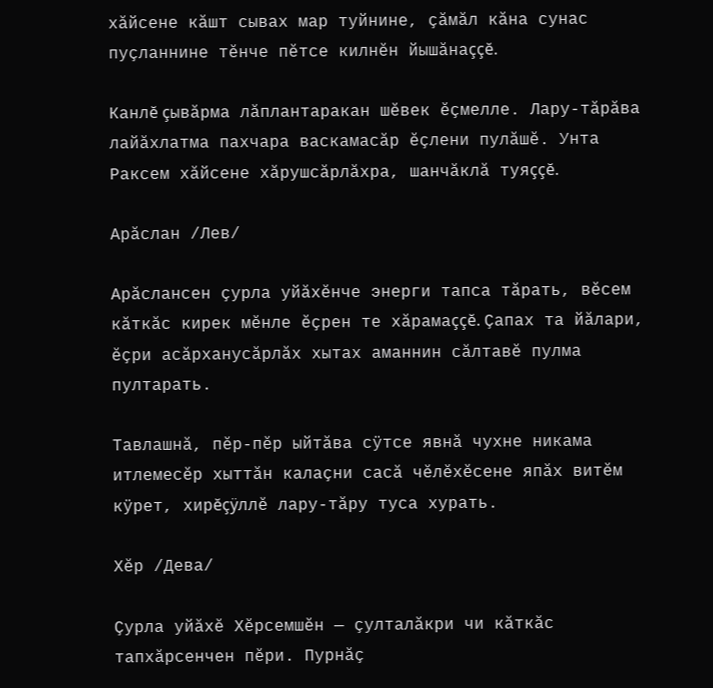хăйсене кăшт сывах мар туйнине, çăмăл кăна сунас пуçланнине тĕнче пĕтсе килнĕн йышăнаççĕ.

Канлĕ çывăрма лăплантаракан шĕвек ĕçмелле. Лару-тăрăва лайăхлатма пахчара васкамасăр ĕçлени пулăшĕ. Унта Раксем хăйсене хăрушсăрлăхра, шанчăклă туяççĕ.

Арăслан /Лев/

Арăслансен çурла уйăхĕнче энерги тапса тăрать, вĕсем кăткăс кирек мĕнле ĕçрен те хăрамаççĕ. Çапах та йăлари, ĕçри асăрханусăрлăх хытах аманнин сăлтавĕ пулма пултарать.

Тавлашнă, пĕр-пĕр ыйтăва сÿтсе явнă чухне никама итлемесĕр хыттăн калаçни сасă чĕлĕхĕсене япăх витĕм кÿрет, хирĕçÿллĕ лару-тăру туса хурать.

Хĕр /Дева/

Çурла уйăхĕ Хĕрсемшĕн — çулталăкри чи кăткăс тапхăрсенчен пĕри. Пурнăç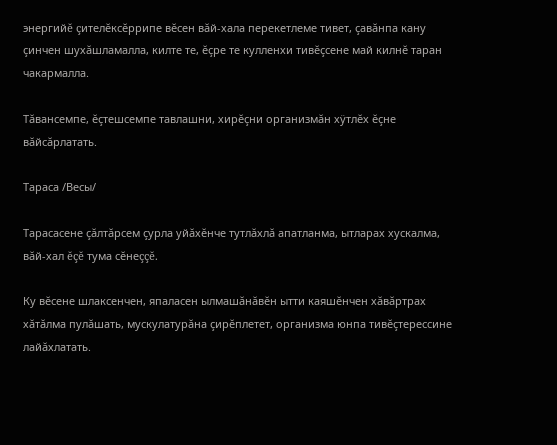энергийĕ çителĕксĕррипе вĕсен вăй-хала перекетлеме тивет, çавăнпа кану çинчен шухăшламалла, килте те, ĕçре те кулленхи тивĕçсене май килнĕ таран чакармалла.

Тăвансемпе, ĕçтешсемпе тавлашни, хирĕçни организмăн хÿтлĕх ĕçне вăйсăрлатать.

Тараса /Весы/

Тарасасене çăлтăрсем çурла уйăхĕнче тутлăхлă апатланма, ытларах хускалма, вăй-хал ĕçĕ тума сĕнеççĕ.

Ку вĕсене шлаксенчен, япаласен ылмашăнăвĕн ытти каяшĕнчен хăвăртрах хăтăлма пулăшать, мускулатурăна çирĕплетет, организма юнпа тивĕçтерессине лайăхлатать.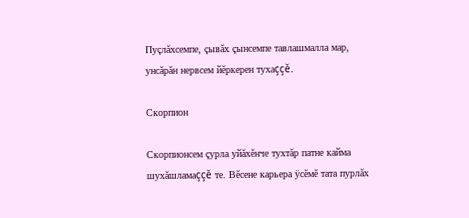Пуçлăхсемпе, çывăх çынсемпе тавлашмалла мар, унсăрăн нервсем йĕркерен тухаççĕ.

Скорпион

Скорпионсем çурла уйăхĕнче тухтăр патне кайма шухăшламаççĕ те. Вĕсене карьера ÿсĕмĕ тата пурлăх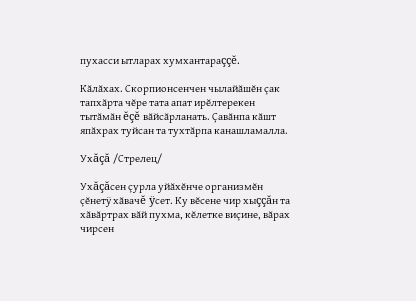пухасси ытларах хумхантараççĕ.

Кăлăхах. Скорпионсенчен чылайăшĕн çак тапхăрта чĕре тата апат ирĕлтерекен тытăмăн ĕçĕ вăйсăрланать. Çавăнпа кăшт япăхрах туйсан та тухтăрпа канашламалла.

Ухăçă /Стрелец/

Ухăçăсен çурла уйăхĕнче организмĕн çĕнетÿ хăвачĕ ÿсет. Ку вĕсене чир хыççăн та хăвăртрах вăй пухма, кĕлетке виçине, вăрах чирсен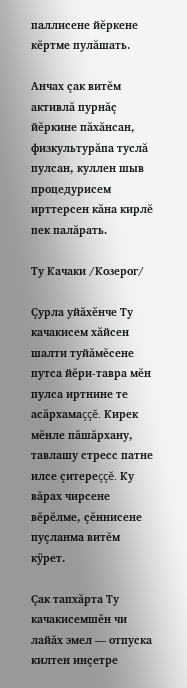паллисене йĕркене кĕртме пулăшать.

Анчах çак витĕм активлă пурнăç йĕркине пăхăнсан, физкультурăпа туслă пулсан, куллен шыв процедурисем ирттерсен кăна кирлĕ пек палăрать.

Ту Качаки /Козерог/

Çурла уйăхĕнче Ту качакисем хăйсен шалти туйăмĕсене путса йĕри-тавра мĕн пулса иртнине те асăрхамаççĕ. Кирек мĕнле пăшăрхану, тавлашу стресс патне илсе çитереççĕ. Ку вăрах чирсене вĕрĕлме, çĕннисене пуçланма витĕм кÿрет.

Çак тапхăрта Ту качакисемшĕн чи лайăх эмел — отпуска килтен инçетре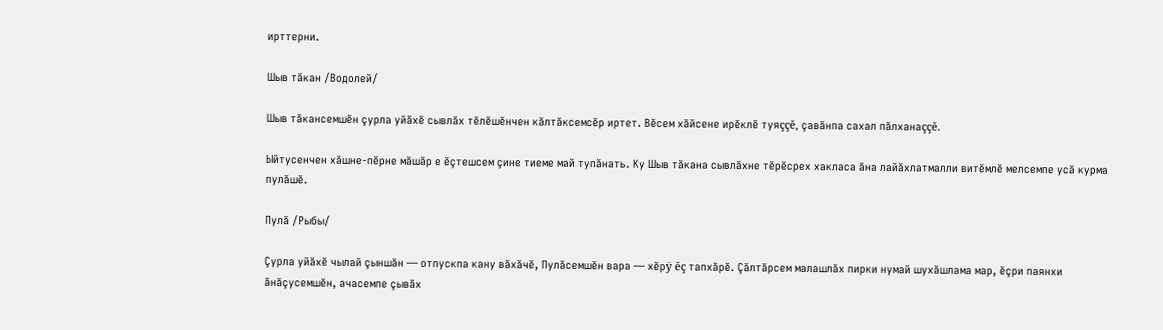ирттерни.

Шыв тăкан /Водолей/

Шыв тăкансемшĕн çурла уйăхĕ сывлăх тĕлĕшĕнчен кăлтăксемсĕр иртет. Вĕсем хăйсене ирĕклĕ туяççĕ, çавăнпа сахал пăлханаççĕ.

Ыйтусенчен хăшне-пĕрне мăшăр е ĕçтешсем çине тиеме май тупăнать. Ку Шыв тăкана сывлăхне тĕрĕсрех хакласа ăна лайăхлатмалли витĕмлĕ мелсемпе усă курма пулăшĕ.

Пулă /Рыбы/

Çурла уйăхĕ чылай çыншăн — отпускпа кану вăхăчĕ, Пулăсемшĕн вара — хĕрÿ ĕç тапхăрĕ. Çăлтăрсем малашлăх пирки нумай шухăшлама мар, ĕçри паянхи ăнăçусемшĕн, ачасемпе çывăх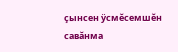çынсен ÿсмĕсемшĕн савăнма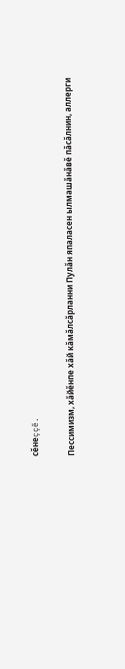сĕнеççĕ.

Пессимизм, хăйĕнпе хăй кăмăлсăрланни Пулăн япаласен ылмашăнăвĕ пăсăлнин, аллерги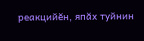реакцийĕн, япăх туйнин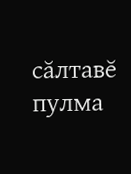сăлтавĕ пулма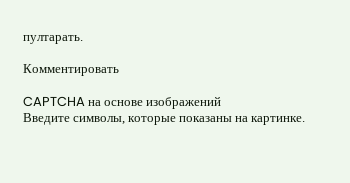пултарать.

Комментировать

CAPTCHA на основе изображений
Введите символы, которые показаны на картинке.